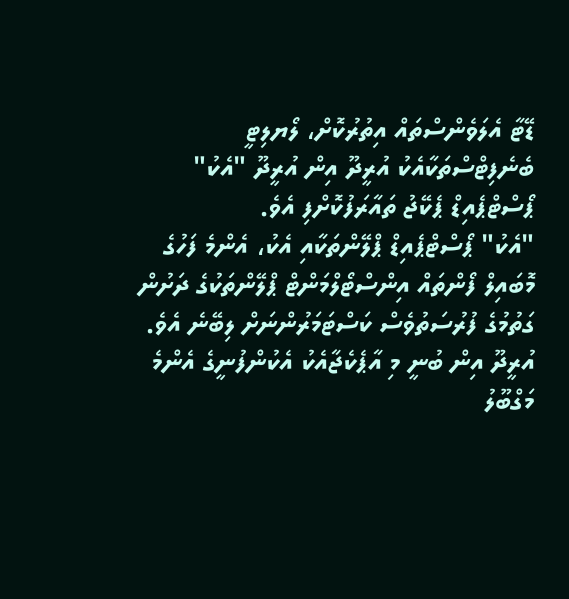ޑޭޓާ އެލަވެންސްތައް އިތުރުކޮށް، ލޯޔލިޓީ ބެނެފިޓްސްތަކާއެކު އުރީދޫ އިން އުރީދޫ "އެކު" ޕޯސްޓްޕެއިޑް ޕެކޭޖު ތައާރަފުކޮށްފި އެވެ.
"އެކު" ޕޯސްޓްޕެއިޑް ޕްލޭންތަކާއި އެކު، އެންމެ ފަހުގެ މޮބައިލް ފޯންތައް އިންސްޓޯލްމަންޓް ޕްލޭންތަކުގެ ދަށުން ގަތުމުގެ ފުރުސަތުވެސް ކަސްޓަމަރުންނަށް ލިބޭނެ އެވެ.
އުރީދޫ އިން ބުނީ މި އާޕެކެޖާއެކު އެކުންފުނީގެ އެންމެ މަގްބޫލު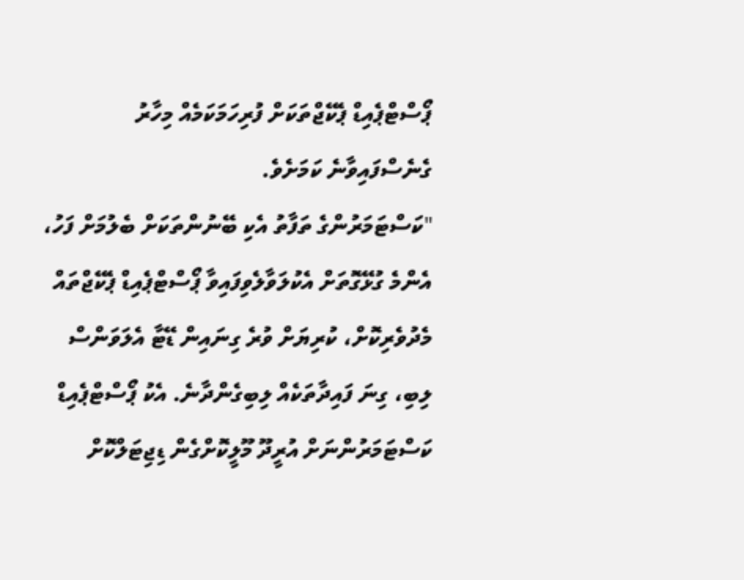ޕޯސްޓްޕެއިޑް ޕެކޭޖްތަކަށް ފުރިހަމަކަމެއް މިހާރު ގެނެސްފައިވާނެ ކަމަށެވެ.
"ކަސްޓަމަރުންގެ ތަފާތު އެކި ބޭނުންތަކަށް ބެލުމަށް ފަހު، އެންމެ ގުޅޭގޮތަށް އެކުލަވާލެވިފައިވާ ޕޯސްޓްޕެއިޑް ޕެކޭޖްތައް މެދުވެރިކޮށް، ކުރިޔަށް ވުރެ ގިނައިން ޑޭޓާ އެލަވަންސް ލިބި، ގިނަ ފައިދާތަކެއް ލިބިގެންދާނެ. އެކު ޕޯސްޓްޕެއިޑް ކަސްޓަމަރުންނަށް އުރީދޫ މޫލީކޮށްގެން ޑިޖިޓަލްކޮށް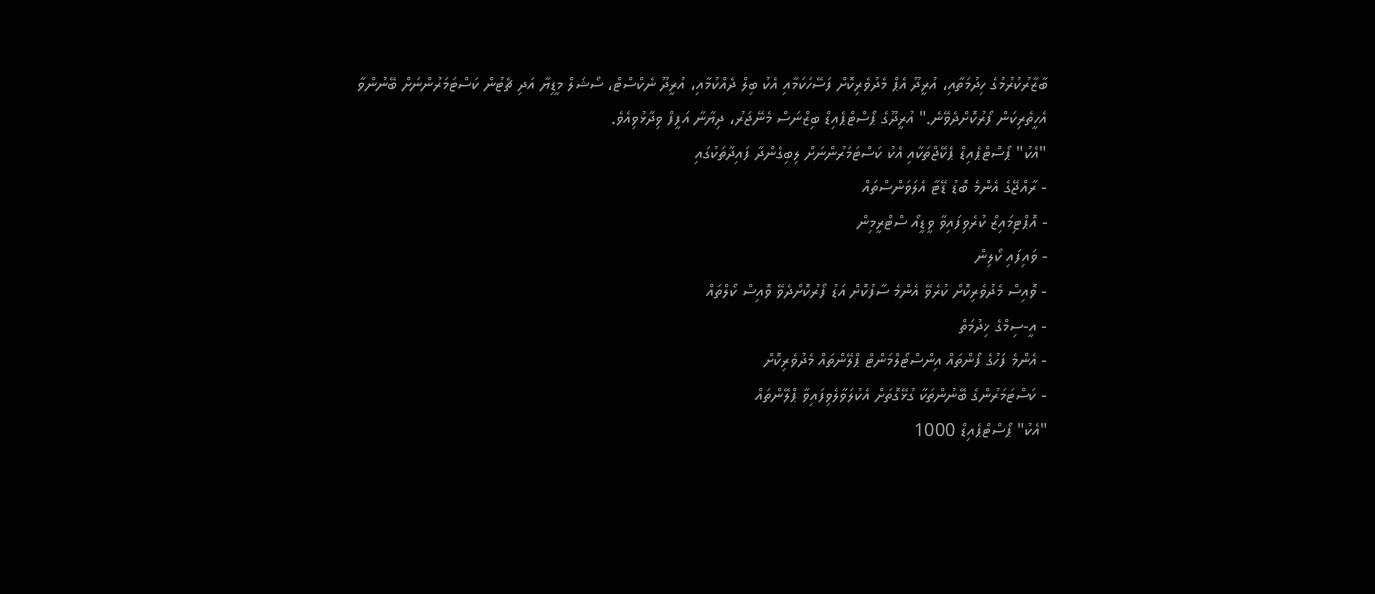ބާޒާރުކުރުމުގެ ހިދުމަތާއި، އުރީދޫ އެޕް މެދުވެރިކޮށް ފަސޭހަކަމާއި އެކު ބިލް ދެއްކުމާއި، އުރީދޫ ނެކްސްޓް، ސޯޝަލް މީޑިޔާ އަދި ޗެޓުން ކަސްޓަމަރުންނަށް ބޭނުންވާ އެހީތެރިކަން ފޯރުކޮށްދެވޭނެ." އުރީދޫގެ ޕޯސްޓްޕެއިޑް ބިޒްނަސް މެނޭޖަރު، ދިޔާނާ އަފީފް ވިދާޅުވިއެވެ.
"އެކު" ޕޯސްޓްޕެއިޑް ޕެކޭޖްތަކާއި އެކު ކަސްޓަމަރުންނަށް ލިބިގެންދާ ފައިދާތަކުގައި
- ރާއްޖޭގެ އެންމެ ބޮޑު ޑޭޓާ އެލަވަންސްތައް
- އޮޕްޓިމައިޒް ކުރެވިފައިވާ ވީޑީއޯ ސްޓްރީމިން
- ވައިފައި ކޯލިން
- ވޮއިސް މެދުވެރިކޮށް ކުރެވޭ އެންމެ ސާފުކޮށް އަޑު ފޯރުކޮށްދެވޭ ވޮއިސް ކޯލްތައް
- އީ-ސިމްގެ ޚިދުމަތް
- އެންމެ ފަހުގެ ފޯންތައް އިންސްޓޯލްމަންޓް ޕްލޭންތައް މެދުވެރިކޮށް
- ކަސްޓަމަރުންގެ ބޭނުންތަކާ ގުޅޭގޮތަށް އެކުލަވާލެވިފައިވާ ޕްލޭންތައް
"އެކު" ޕޯސްޓްޕެއިޑް 1000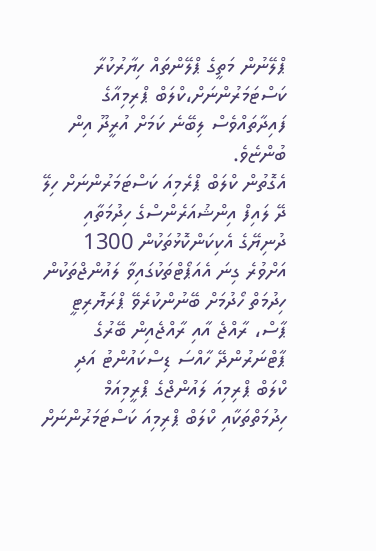ޕްލޭނުން މަތީގެ ޕްލޭންތައް ހިޔާރުކުރާ ކަސްޓަމަރުންނަށް،ކްލަބް ޕްރިމިއާގެ ފައިދާތައްވެސް ލިބޭނެ ކަމަށް އުރީދޫ އިން ބުންޏެވެ.
އެގޮތުން ކްލަބް ޕްރެމިއަ ކަސްޓަމަރުންނަށް ހިލޭ ދޭ ލައިފް އިންޝުއަރެންސްގެ ހިދުމަތާއި ދުނިޔޭގެ އެކިކަންކޮޅުތަކުން 1300 އަށްވުރެ ގިނަ އެއަޕޯޓްތަކުގައިވާ ލައުންޖްތަކުން ހިދުމަތް ހޯދުމަށް ބޭނުންކުރެވޭ ޕްރަޔޮރިޓީ ޕާސް، ރާއްޖެ އާއި ރާއްޖެއިން ބޭރުގެ ޕާޓްނަރުންދޭ ހާއްސަ ޑިސްކައުންޓު އަދި ކްލަބް ޕްރިމިއަ ލައުންޖްގެ ޕްރީމިއަމް ހިދުމަތްތަކާއި ކްލަބް ޕްރިމިއަ ކަސްޓަމަރުންނަށް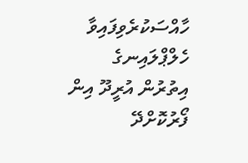ހާއްސަކުރެވިފައިވާ ހެލްޕްލައިނގެ އިތުރުން އުރީދޫ އިން ފޯރުކޮށްދޭ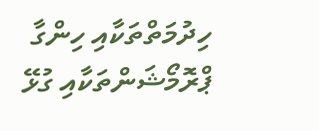ހިދުމަތްތަކާއި ހިންގާ ޕްރޮމޯޝަންތަކާއި ގުޅޭ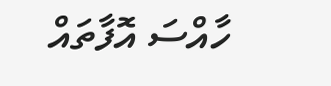ހާއްސަ އޮފާތައް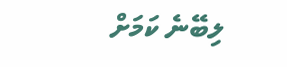ލިބޭނެ ކަމަށް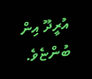އުރީދޫ އިން ބުންޏެވެ.